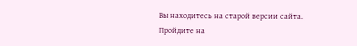Вы находитесь на старой версии сайта. Пройдите на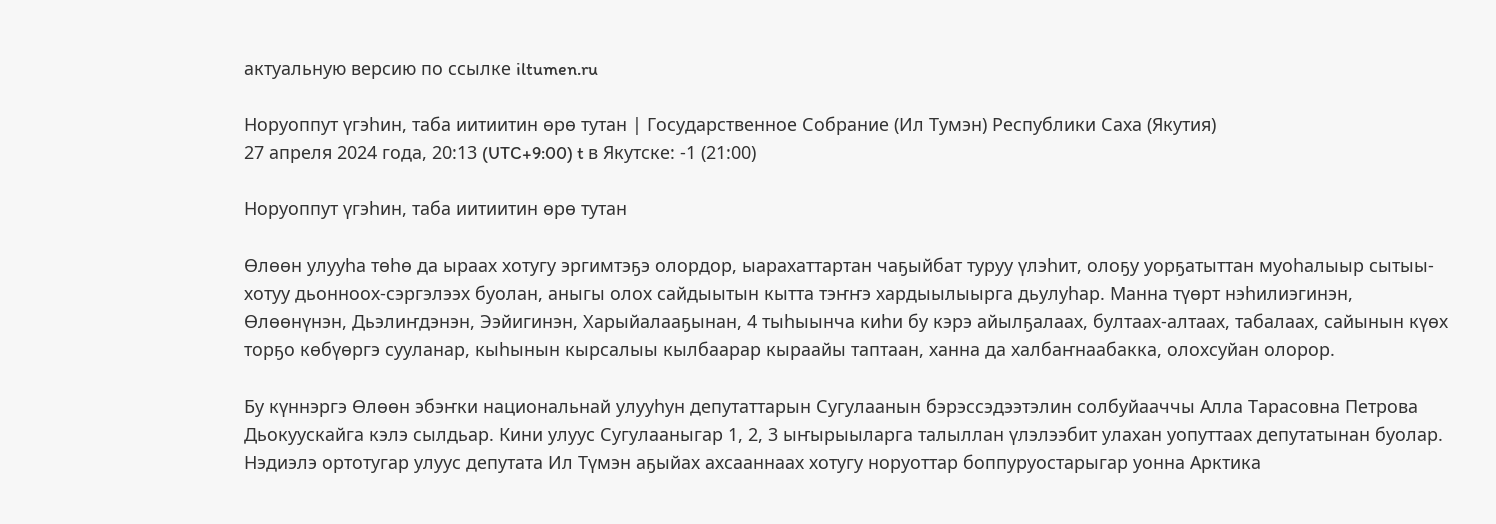актуальную версию по ссылке iltumen.ru

Норуоппут үгэһин, таба иитиитин өрө тутан | Государственное Собрание (Ил Тумэн) Республики Саха (Якутия)
27 апреля 2024 года, 20:13 (UTC+9:00) t в Якутске: -1 (21:00)

Норуоппут үгэһин, таба иитиитин өрө тутан

Өлөөн улууһа төһө да ыраах хотугу эргимтэҕэ олордор, ыарахаттартан чаҕыйбат туруу үлэһит, олоҕу уорҕатыттан муоһалыыр сытыы-хотуу дьонноох-сэргэлээх буолан, аныгы олох сайдыытын кытта тэҥҥэ хардыылыырга дьулуһар. Манна түөрт нэһилиэгинэн, Өлөөнүнэн, Дьэлиҥдэнэн, Ээйигинэн, Харыйалааҕынан, 4 тыһыынча киһи бу кэрэ айылҕалаах, бултаах-алтаах, табалаах, сайынын күөх торҕо көбүөргэ сууланар, кыһынын кырсалыы кылбаарар кыраайы таптаан, ханна да халбаҥнаабакка, олохсуйан олорор.

Бу күннэргэ Өлөөн эбэҥки национальнай улууһун депутаттарын Сугулаанын бэрэссэдээтэлин солбуйааччы Алла Тарасовна Петрова Дьокуускайга кэлэ сылдьар. Кини улуус Сугулааныгар 1, 2, 3 ыҥырыыларга талыллан үлэлээбит улахан уопуттаах депутатынан буолар. Нэдиэлэ ортотугар улуус депутата Ил Түмэн аҕыйах ахсааннаах хотугу норуоттар боппуруостарыгар уонна Арктика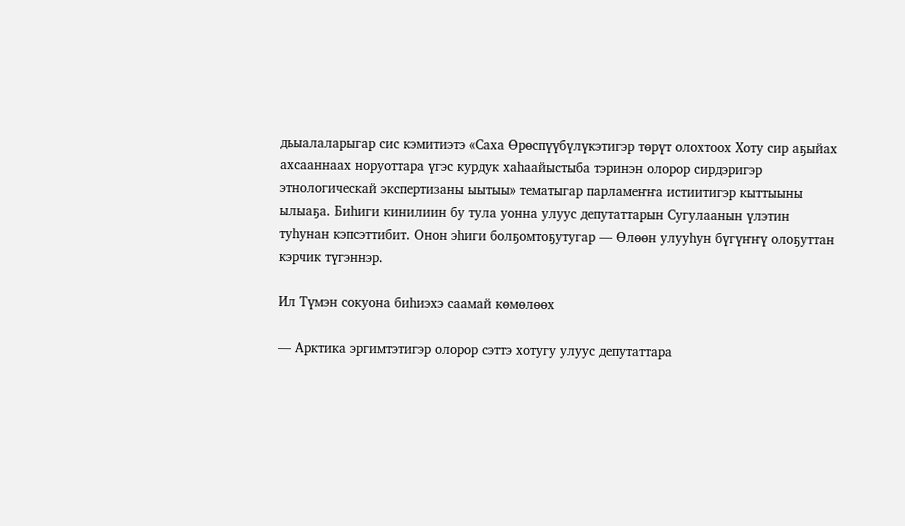дьыалаларыгар сис кэмитиэтэ «Саха Өрөспүүбүлүкэтигэр төрүт олохтоох Хоту сир аҕыйах ахсааннаах норуоттара үгэс курдук хаһаайыстыба тэринэн олорор сирдэригэр этнологическай экспертизаны ыытыы» тематыгар парламеҥҥа истиитигэр кыттыыны ылыаҕа. Биһиги кинилиин бу тула уонна улуус депутаттарын Сугулаанын үлэтин туһунан кэпсэттибит. Онон эһиги болҕомтоҕутугар — Өлөөн улууһун бүгүҥҥү олоҕуттан кэрчик түгэннэр.

Ил Түмэн сокуона биһиэхэ саамай көмөлөөх

— Арктика эргимтэтигэр олорор сэттэ хотугу улуус депутаттара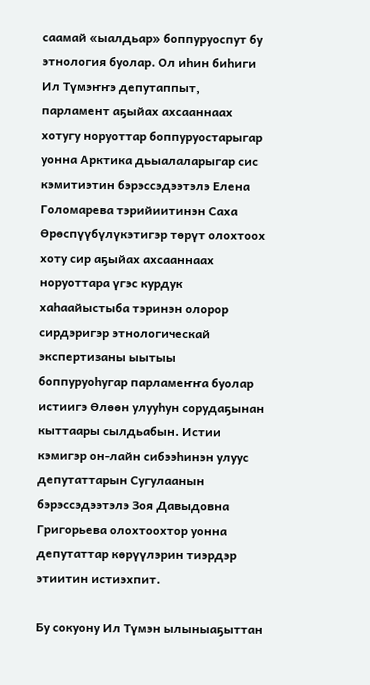саамай «ыалдьар» боппуруоспут бу этнология буолар. Ол иһин биһиги Ил Түмэҥҥэ депутаппыт, парламент аҕыйах ахсааннаах хотугу норуоттар боппуруостарыгар уонна Арктика дьыалаларыгар сис кэмитиэтин бэрэссэдээтэлэ Елена Голомарева тэрийиитинэн Саха Өрөспүүбүлүкэтигэр төрүт олохтоох хоту сир аҕыйах ахсааннаах норуоттара үгэс курдук хаһаайыстыба тэринэн олорор сирдэригэр этнологическай экспертизаны ыытыы боппуруоһугар парламеҥҥа буолар истиигэ Өлөөн улууһун сорудаҕынан кыттаары сылдьабын. Истии кэмигэр он-лайн сибээһинэн улуус депутаттарын Сугулаанын бэрэссэдээтэлэ Зоя Давыдовна Григорьева олохтоохтор уонна депутаттар көрүүлэрин тиэрдэр этиитин истиэхпит.

Бу сокуону Ил Түмэн ылыныаҕыттан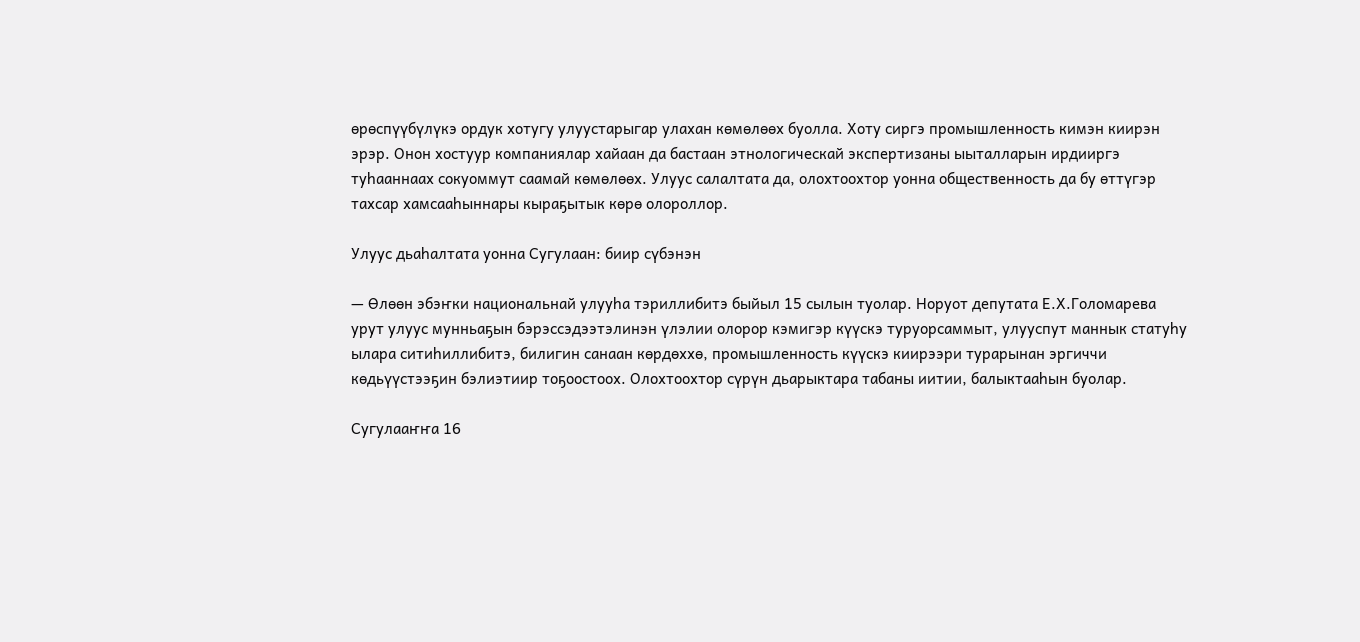өрөспүүбүлүкэ ордук хотугу улуустарыгар улахан көмөлөөх буолла. Хоту сиргэ промышленность кимэн киирэн эрэр. Онон хостуур компаниялар хайаан да бастаан этнологическай экспертизаны ыыталларын ирдииргэ туһааннаах сокуоммут саамай көмөлөөх. Улуус салалтата да, олохтоохтор уонна общественность да бу өттүгэр тахсар хамсааһыннары кыраҕытык көрө олороллор.

Улуус дьаһалтата уонна Сугулаан: биир сүбэнэн

— Өлөөн эбэҥки национальнай улууһа тэриллибитэ быйыл 15 сылын туолар. Норуот депутата Е.Х.Голомарева урут улуус мунньаҕын бэрэссэдээтэлинэн үлэлии олорор кэмигэр күүскэ туруорсаммыт, улууспут маннык статуһу ылара ситиһиллибитэ, билигин санаан көрдөххө, промышленность күүскэ киирээри турарынан эргиччи көдьүүстээҕин бэлиэтиир тоҕоостоох. Олохтоохтор сүрүн дьарыктара табаны иитии, балыктааһын буолар.

Сугулааҥҥа 16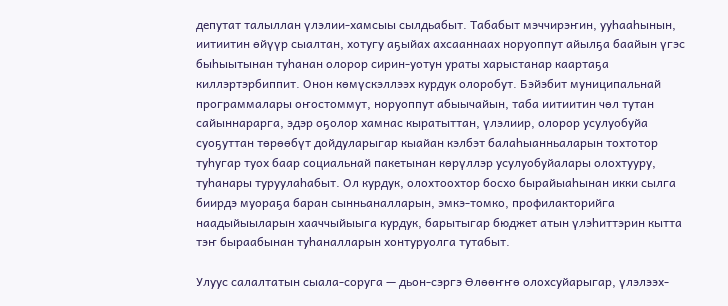депутат талыллан үлэлии-хамсыы сылдьабыт. Табабыт мэччирэҥин, ууһааһынын, иитиитин өйүүр сыалтан, хотугу аҕыйах ахсааннаах норуоппут айылҕа баайын үгэс быһыытынан туһанан олорор сирин-уотун ураты харыстанар каартаҕа киллэртэрбиппит. Онон көмүскэллээх курдук олоробут. Бэйэбит муниципальнай программалары оҥостоммут, норуоппут абыычайын, таба иитиитин чөл тутан сайыннарарга, эдэр оҕолор хамнас кыратыттан, үлэлиир, олорор усулуобуйа суоҕуттан төрөөбүт дойдуларыгар кыайан кэлбэт балаһыанньаларын тохтотор туһугар туох баар социальнай пакетынан көрүллэр усулуобуйалары олохтууру, туһанары туруулаһабыт. Ол курдук, олохтоохтор босхо бырайыаһынан икки сылга биирдэ муораҕа баран сынньаналларын, эмкэ-томко, профилакторийга наадыйыыларын хааччыйыыга курдук, барытыгар бюджет атын үлэһиттэрин кытта тэҥ быраабынан туһаналларын хонтуруолга тутабыт.

Улуус салалтатын сыала-соруга — дьон-сэргэ Өлөөҥҥө олохсуйарыгар, үлэлээх-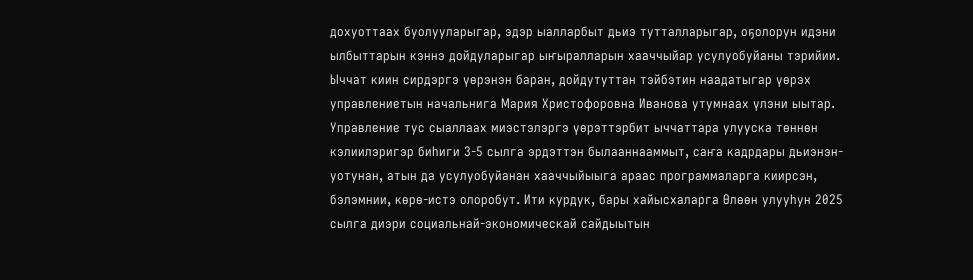дохуоттаах буолууларыгар, эдэр ыалларбыт дьиэ тутталларыгар, оҕолорун идэни ылбыттарын кэннэ дойдуларыгар ыҥыралларын хааччыйар усулуобуйаны тэрийии. Ыччат киин сирдэргэ үөрэнэн баран, дойдутуттан тэйбэтин наадатыгар үөрэх управлениетын начальнига Мария Христофоровна Иванова утумнаах үлэни ыытар. Управление тус сыаллаах миэстэлэргэ үөрэттэрбит ыччаттара улууска төннөн кэлиилэригэр биһиги 3-5 сылга эрдэттэн былааннааммыт, саҥа кадрдары дьиэнэн-уотунан, атын да усулуобуйанан хааччыйыыга араас программаларга киирсэн, бэлэмнии, көрө-истэ олоробут. Ити курдук, бары хайысхаларга Өлөөн улууһун 2025 сылга диэри социальнай-экономическай сайдыытын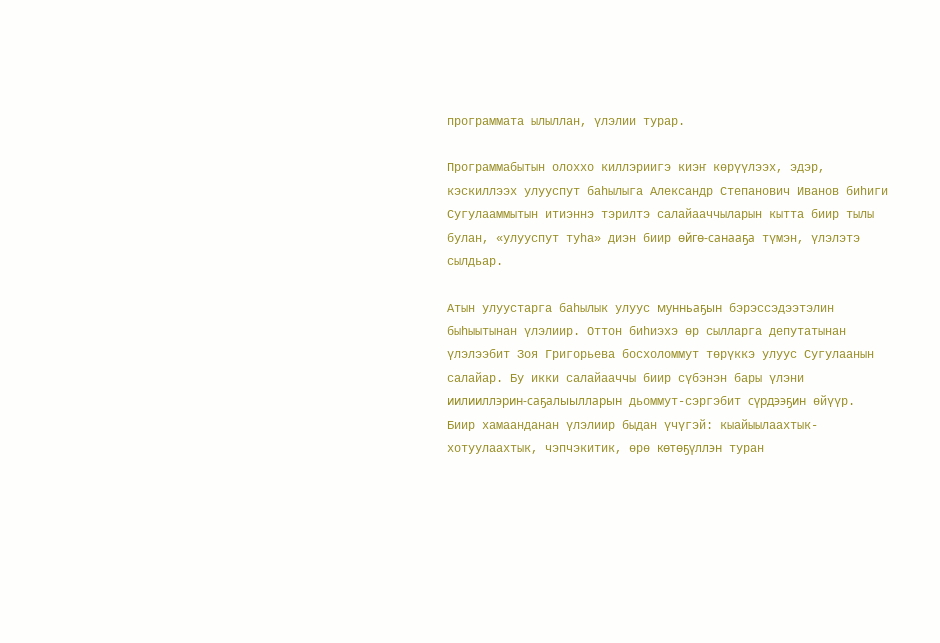программата ылыллан, үлэлии турар.

Программабытын олоххо киллэриигэ киэҥ көрүүлээх, эдэр, кэскиллээх улууспут баһылыга Александр Степанович Иванов биһиги Сугулааммытын итиэннэ тэрилтэ салайааччыларын кытта биир тылы булан, «улууспут туһа» диэн биир өйгө-санааҕа түмэн, үлэлэтэ сылдьар.

Атын улуустарга баһылык улуус мунньаҕын бэрэссэдээтэлин быһыытынан үлэлиир. Оттон биһиэхэ өр сылларга депутатынан үлэлээбит Зоя Григорьева босхоломмут төрүккэ улуус Сугулаанын салайар. Бу икки салайааччы биир сүбэнэн бары үлэни иилииллэрин-саҕалыылларын дьоммут-сэргэбит сүрдээҕин өйүүр. Биир хамаанданан үлэлиир быдан үчүгэй: кыайыылаахтык-хотуулаахтык, чэпчэкитик, өрө көтөҕүллэн туран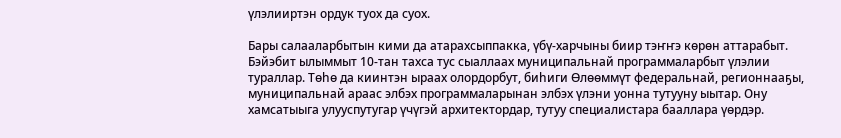үлэлииртэн ордук туох да суох.

Бары салааларбытын кими да атарахсыппакка, үбү-харчыны биир тэҥҥэ көрөн аттарабыт. Бэйэбит ылыммыт 10-тан тахса тус сыаллаах муниципальнай программаларбыт үлэлии тураллар. Төһө да киинтэн ыраах олордорбут, биһиги Өлөөммүт федеральнай, регионнааҕы, муниципальнай араас элбэх программаларынан элбэх үлэни уонна тутууну ыытар. Ону хамсатыыга улууспутугар үчүгэй архитектордар, тутуу специалистара бааллара үөрдэр.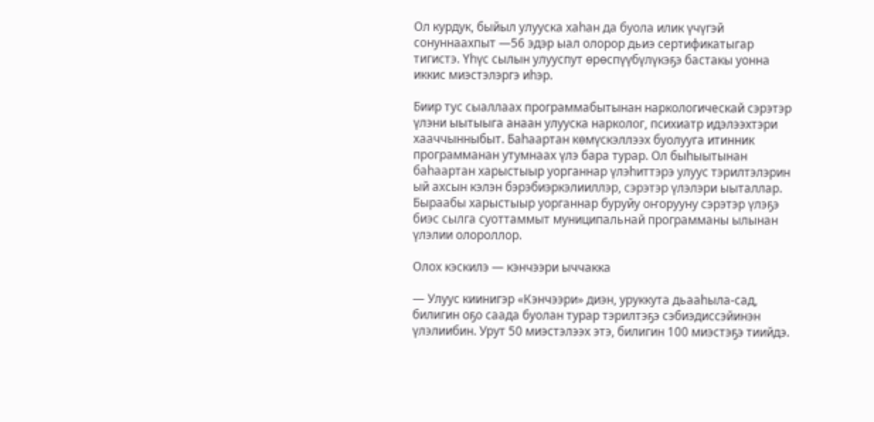Ол курдук, быйыл улууска хаһан да буола илик үчүгэй сонуннаахпыт —56 эдэр ыал олорор дьиэ сертификатыгар тигистэ. Үһүс сылын улууспут өрөспүүбүлүкэҕэ бастакы уонна иккис миэстэлэргэ иһэр.

Биир тус сыаллаах программабытынан наркологическай сэрэтэр үлэни ыытыыга анаан улууска нарколог, психиатр идэлээхтэри хааччынныбыт. Баһаартан көмүскэллээх буолууга итинник программанан утумнаах үлэ бара турар. Ол быһыытынан баһаартан харыстыыр уорганнар үлэһиттэрэ улуус тэрилтэлэрин ый ахсын кэлэн бэрэбиэркэлииллэр, сэрэтэр үлэлэри ыыталлар. Быраабы харыстыыр уорганнар буруйу оҥорууну сэрэтэр үлэҕэ биэс сылга суоттаммыт муниципальнай программаны ылынан үлэлии олороллор.

Олох кэскилэ — кэнчээри ыччакка

— Улуус киинигэр «Кэнчээри» диэн, уруккута дьааһыла-сад, билигин оҕо саада буолан турар тэрилтэҕэ сэбиэдиссэйинэн үлэлиибин. Урут 50 миэстэлээх этэ, билигин 100 миэстэҕэ тиийдэ.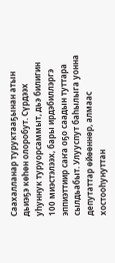Саахалланар туруктааҕынан атын дьиэҕэ көһөн олоробут. Сүрдээх уһуннук туруорсаммыт, дьэ билигин 100 миэстэлээх, бары ирдэбиллэргэ эппиэттиир саҥа оҕо саадын туттара сылдьабыт. Улууспут баһылыга уонна депутаттар өйөөннөр, алмаас хостооһунуттан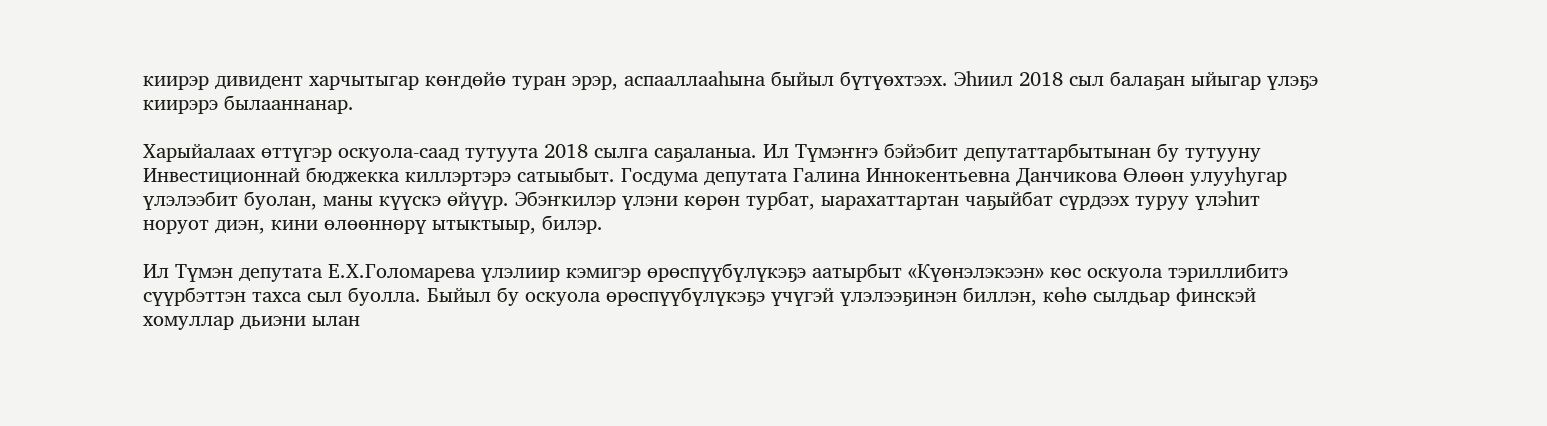киирэр дивидент харчытыгар көҥдөйө туран эрэр, аспааллааһына быйыл бүтүөхтээх. Эһиил 2018 сыл балаҕан ыйыгар үлэҕэ киирэрэ былааннанар.

Харыйалаах өттүгэр оскуола-саад тутуута 2018 сылга саҕаланыа. Ил Түмэҥҥэ бэйэбит депутаттарбытынан бу тутууну Инвестиционнай бюджекка киллэртэрэ сатыыбыт. Госдума депутата Галина Иннокентьевна Данчикова Өлөөн улууһугар үлэлээбит буолан, маны күүскэ өйүүр. Эбэҥкилэр үлэни көрөн турбат, ыарахаттартан чаҕыйбат сүрдээх туруу үлэһит норуот диэн, кини өлөөннөрү ытыктыыр, билэр.

Ил Түмэн депутата Е.Х.Голомарева үлэлиир кэмигэр өрөспүүбүлүкэҕэ аатырбыт «Күөнэлэкээн» көс оскуола тэриллибитэ сүүрбэттэн тахса сыл буолла. Быйыл бу оскуола өрөспүүбүлүкэҕэ үчүгэй үлэлээҕинэн биллэн, көһө сылдьар финскэй хомуллар дьиэни ылан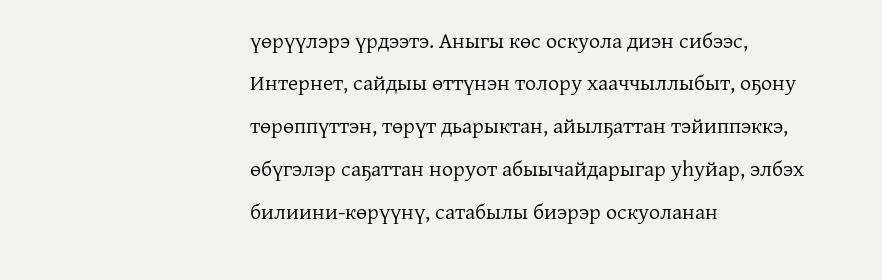үөрүүлэрэ үрдээтэ. Аныгы көс оскуола диэн сибээс, Интернет, сайдыы өттүнэн толору хааччыллыбыт, оҕону төрөппүттэн, төрүт дьарыктан, айылҕаттан тэйиппэккэ, өбүгэлэр саҕаттан норуот абыычайдарыгар уһуйар, элбэх билиини-көрүүнү, сатабылы биэрэр оскуоланан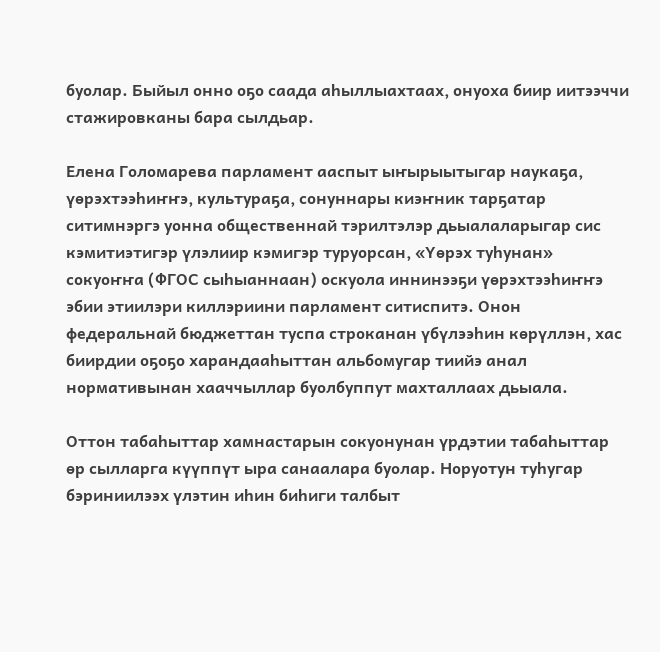буолар. Быйыл онно оҕо саада аһыллыахтаах, онуоха биир иитээччи стажировканы бара сылдьар.

Елена Голомарева парламент ааспыт ыҥырыытыгар наукаҕа, үөрэхтээһиҥҥэ, культураҕа, сонуннары киэҥник тарҕатар ситимнэргэ уонна общественнай тэрилтэлэр дьыалаларыгар сис кэмитиэтигэр үлэлиир кэмигэр туруорсан, «Үөрэх туһунан» сокуоҥҥа (ФГОС сыһыаннаан) оскуола иннинээҕи үөрэхтээһиҥҥэ эбии этиилэри киллэриини парламент ситиспитэ. Онон федеральнай бюджеттан туспа строканан үбүлээһин көрүллэн, хас биирдии оҕоҕо харандааһыттан альбомугар тиийэ анал нормативынан хааччыллар буолбуппут махталлаах дьыала.

Оттон табаһыттар хамнастарын сокуонунан үрдэтии табаһыттар өр сылларга күүппүт ыра санаалара буолар. Норуотун туһугар бэриниилээх үлэтин иһин биһиги талбыт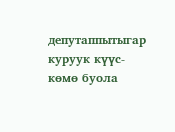депутаппытыгар куруук күүс-көмө буола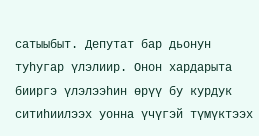сатыыбыт. Депутат бар дьонун туһугар үлэлиир. Онон хардарыта бииргэ үлэлээһин өрүү бу курдук ситиһиилээх уонна үчүгэй түмүктээх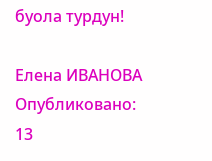буола турдун!

Елена ИВАНОВА
Опубликовано: 13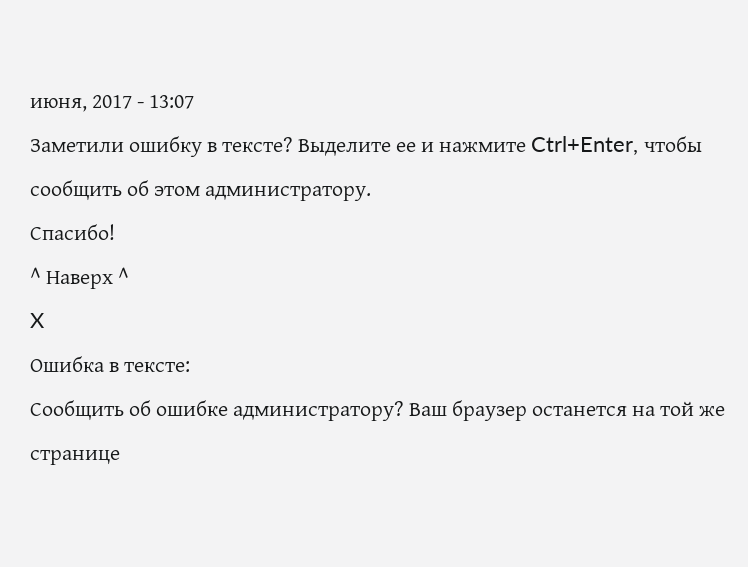июня, 2017 - 13:07
Заметили ошибку в тексте? Выделите ее и нажмите Ctrl+Enter, чтобы сообщить об этом администратору.
Спасибо!
^ Наверх ^
X
Ошибка в тексте:
Сообщить об ошибке администратору? Ваш браузер останется на той же странице